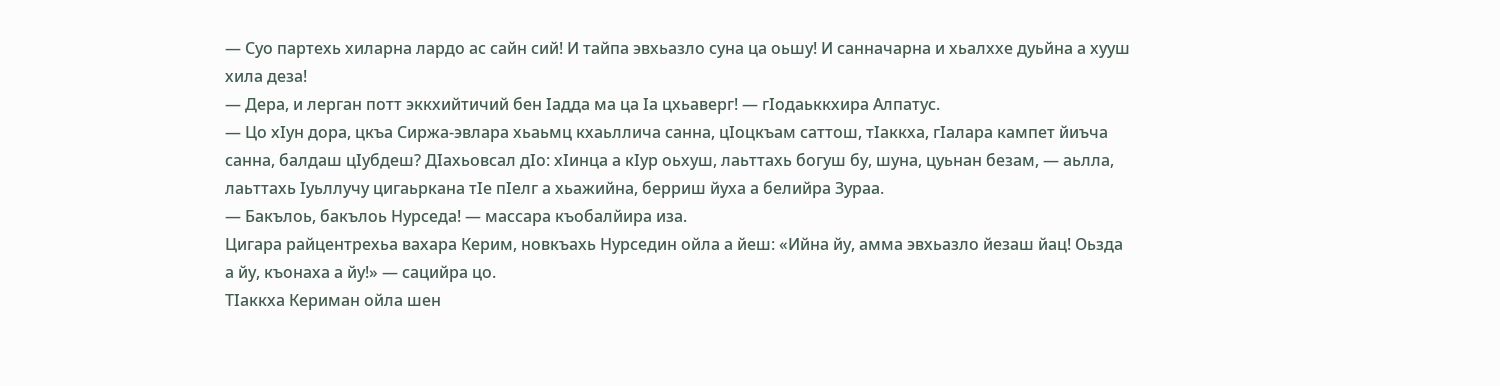— Суо партехь хиларна лардо ас сайн сий! И тайпа эвхьазло суна ца оьшу! И санначарна и хьалххе дуьйна а хууш хила деза!
— Дера, и лерган потт эккхийтичий бен Iадда ма ца Iа цхьаверг! — гIодаьккхира Алпатус.
— Цо хIун дора, цкъа Сиржа-эвлара хьаьмц кхаьллича санна, цIоцкъам саттош, тIаккха, гIалара кампет йиъча санна, балдаш цIубдеш? ДIахьовсал дIо: хIинца а кIур оьхуш, лаьттахь богуш бу, шуна, цуьнан безам, — аьлла, лаьттахь Iуьллучу цигаьркана тIе пIелг а хьажийна, берриш йуха а белийра Зураа.
— Бакълоь, бакълоь Нурседа! — массара къобалйира иза.
Цигара райцентрехьа вахара Керим, новкъахь Нурседин ойла а йеш: «Ийна йу, амма эвхьазло йезаш йац! Оьзда а йу, къонаха а йу!» — сацийра цо.
ТIаккха Кериман ойла шен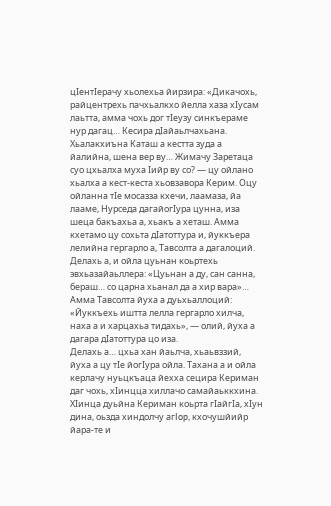цIентIерачу хьолехьа йирзира: «Дикачохь, райцентрехь пачхьалкхо йелла хаза хIусам лаьтта, амма чохь дог тIеузу синкъераме нур дагац… Кесира дIайаьлчахьана. Хьалакхиъна Каташ а кестта зуда а йалийна, шена вер ву… Жимачу Заретаца суо цхьалха муха Iийр ву со? — цу ойлано хьалха а кест-кеста хьовзавора Керим. Оцу ойланна тIе мосазза кхечи, лаамаза, йа лааме, Нурседа дагайогIура цунна, иза шеца бакъахьа а, хьакъ а хеташ. Амма кхетамо цу сохьта дIатоттура и, йуккъера лелийна гергарло а, Тавсолта а дагалоций. Делахь а, и ойла цуьнан коьртехь эвхьазайаьллера: «Цуьнан а ду, сан санна, бераш… со царна хьанал да а хир вара»… Амма Тавсолта йуха а дуьхьаллоций: «Йуккъехь иштта лелла гергарло хилча, наха а и харцахьа тидахь», — олий, йуха а дагара дIатоттура цо иза.
Делахь а… цхьа хан йаьлча, хьаьвззий, йуха а цу тIе йогIура ойла. Тахана а и ойла керлачу нуьцкъаца йехха сецира Кериман даг чохь, хIинцца хиллачо самайаьккхина. ХIинца дуьйна Кериман коьрта гIайгIа, хIун дина, оьзда хиндолчу aгIop, кхочушйийр йара-те и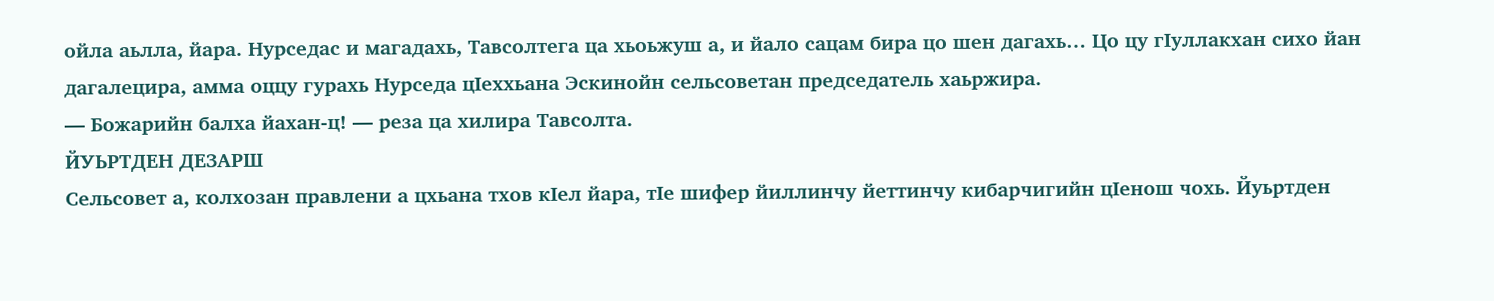ойла аьлла, йара. Нурседас и магадахь, Тавсолтега ца хьоьжуш а, и йало сацам бира цо шен дагахь… Цо цу гIуллакхан сихо йан дагалецира, амма оццу гурахь Нурседа цIеххьана Эскинойн сельсоветан председатель хаьржира.
— Божарийн балха йахан-ц! — реза ца хилира Тавсолта.
ЙУЬРТДЕН ДЕЗАРШ
Сельсовет а, колхозан правлени а цхьана тхов кIел йара, тIе шифер йиллинчу йеттинчу кибарчигийн цIенош чохь. Йуьртден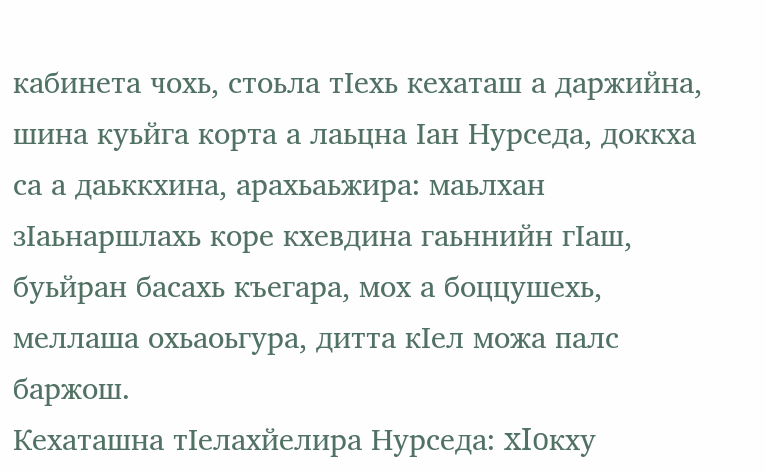кабинета чохь, стоьла тIехь кехаташ а даржийна, шина куьйга корта а лаьцна Iан Нурседа, доккха са а даьккхина, арахьаьжира: маьлхан зIаьнаршлахь коре кхевдина гаьннийн гIаш, буьйран басахь къегара, мох а боццушехь, меллаша охьаоьгура, дитта кIел можа палс баржош.
Кехаташна тIелахйелира Нурседа: xIoкху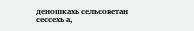деношкахь сельсоветан сессехь а,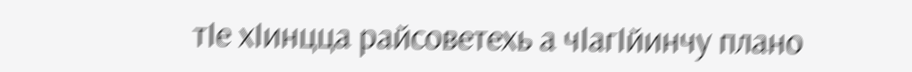тIе хIинцца райсоветехь а чIагIйинчу плано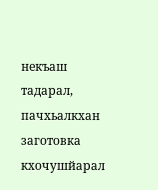некъаш тадарал, пачхьалкхан заготовка кхочушйарал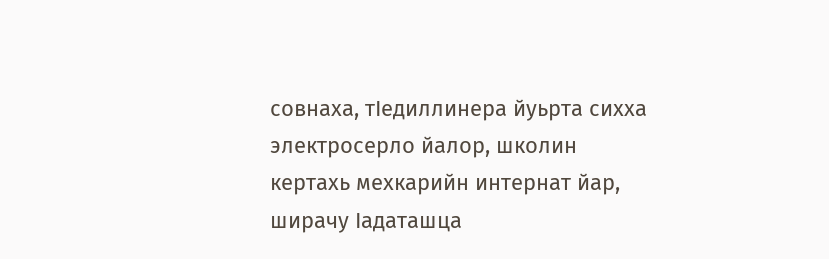совнаха, тIедиллинера йуьрта сихха электросерло йалор, школин кертахь мехкарийн интернат йар, ширачу Iадаташца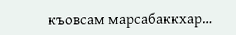къовсам марсабаккхар…